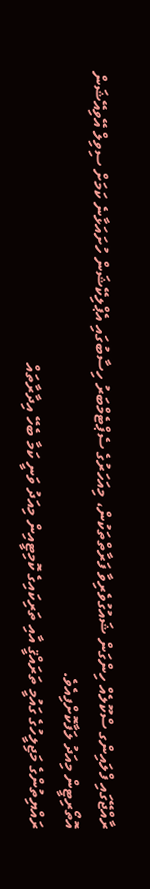ރާއްޖޭގައި ފްލައިންގ ސްކޫލެއް ހިންގަން ޝައުގުވެރިވާ ފަރާތްތަކުން، މިއަހަރުގެ ސެޕްޓެމްބަރު ހިސާބުގައި އެޕްލިކޭޝަން ހުށައަޅާނެ ކަމަށް ސިވިލް އޭވިއޭޝަން އޮތޯރިޓީން މިއަދު ލަފާކޮށްފިއެވެ.
ރައްޔިތުންގެ މަޖިލީހުގެ ގައުމީ ތަރައްޤީ އާއި ތަރިކައިގެ ކޮމިޓީއިން މިއަދު ވަނީ ކަމާ ބެހޭ އިދާރާތައް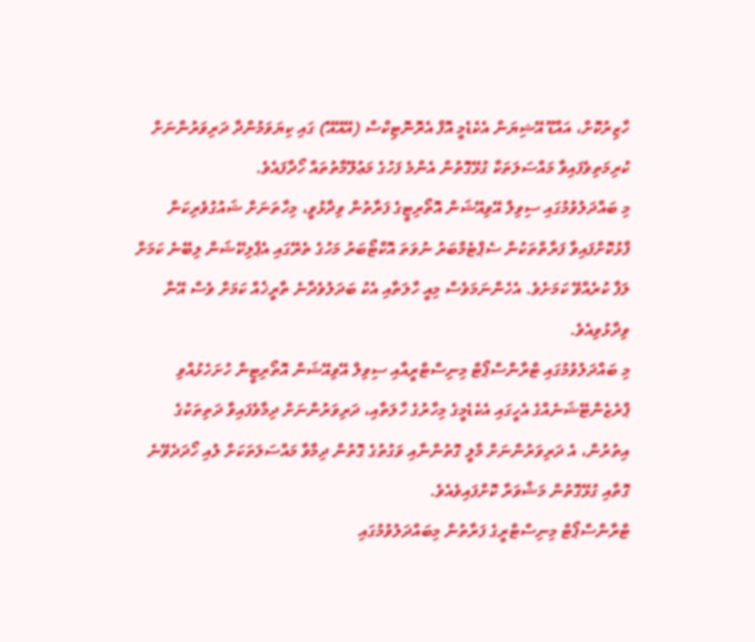ހާޒިރުކޮށް، އައްޑޫ އޭޝިޔަން އެކެޑެމީ އޮފް އެރޮނޮޓިކްސް (އޭއޭއޭ) ގައި ކިޔަވަމުންދާ ދަރިވަރުންނަށް ކުރިމަތިވެފައިވާ މައްސަލަތަކާ ގުޅޭގޮތުން އެންމެ ފަހުގެ މަޢުލޫމާތުތައް ހޯދާފައެވެ.
މި ބައްދަލުވުމުގައި ސިވިލް އޭވިއޭޝަން އޮތޯރިޓީގެ ފަރާތުން ވިދާޅުވީ، މިހާތަނަށް ޝައުގުވެރިކަން ފާޅުކޮށްފައިވާ ފަރާތްތަކުން ސެޕްޓެމްބަރު ނުވަތަ އޮކްޓޯބަރު މަހުގެ ތެރޭގައި އެޕްލިކޭޝަން ލިބޭނެ ކަމަށް ލަފާ ކުރެއްވޭ ކަމަށެވެ. އެހެންނަމަވެސް މިއީ ހާލަތާއި އެކު ބަދަލުވެދާނެ ތާރީޚެއް ކަމަށް ވެސް އޭނާ ވިދާޅުވިއެވެ.
މި ބައްދަލުވުމުގައި ޓްރާންސްޕޯޓް މިނިސްޓްރީއާއި ސިވިލް އޭވިއޭޝަން އޮތޯރިޓީން ހުށަހެޅުއްވި ޕްރެޒެންޓޭޝަނެއްގެ އެހީގައި އެކެޑެމީގެ މިހާރުގެ ހާލަތާއި، ދަރިވަރުންނަށް ދިމާވެފައިވާ ދަތިތަކުގެ އިތުރުން، އެ ދަރިވަރުންނަށް މާލީ ގޮތުންނާއި ވަގުތުގެ ގޮތުން ދިމާވާ މައްސަލަތަކަށް ލުއި ހޯދަދެވޭނެ ގޮތާއި ގުޅޭގޮތުން މަޝްވަރާ ކޮށްފައިވެއެވެ.
ޓްރާންސްޕޯޓް މިނިސްޓްރީގެ ފަރާތުން މިބައްދަލުވުމުގައި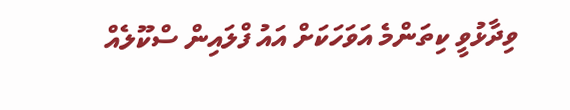ވިދާޅުވީ ކިތަންމެ އަވަހަކަށް އައު ފްލައިން ސްކޫލެއް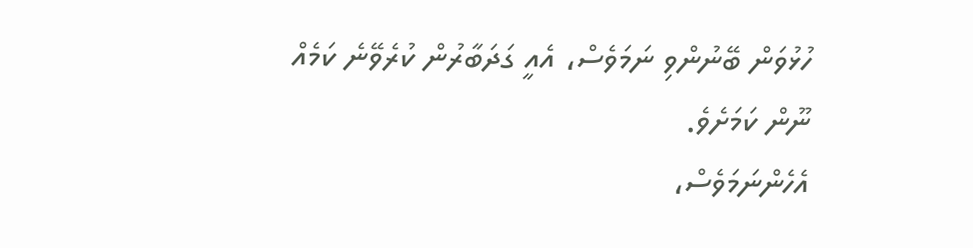ހުޅުވަން ބޭނުންވި ނަމަވެސް، އެއީ ގަދަބާރުން ކުރެވޭނެ ކަމެއް ނޫން ކަމަށެވެ.
އެހެންނަމަވެސް،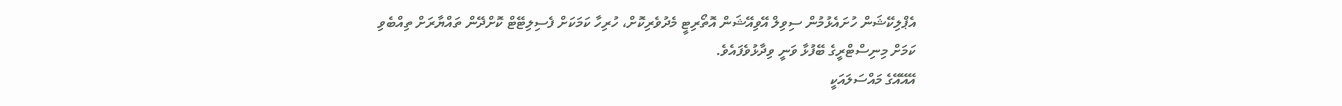އެޕްލިކޭޝަން ހުށައެޅުމުން ސިވިލް އޭވިއޭޝަން އޮތޯރިޓީ މެދުވެރިކޮށް، ހުރިހާ ކަމަކަށް ފެސިލިޓޭޓް ކޮށްދޭން ތައްޔާރަށް ތިއްބެވި ކަމަށް މިނިސްޓްރީގެ ބޭފުޅާ ވަނީ ވިދާޅުވެފައެވެ.
އޭއޭއޭގެ މައްސަލައަކީ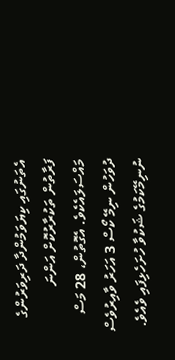އެތަނުގައި ކިޔަވަމުންދާ ދަރިވަރުންގެ ފަރާތުން ތަކުރާރުކޮށް އަންނަ މައްސަލައެކެވެ. އެގޮތުން، 28 މަސް ދުވަހުން ނިމޭ ކޯސް 3 އަހަރު ވާއިރުވެސް ނުނިމޭކަމުގެ ޝަކުވާ ހުށަހެޅިފައި ވެއެވެ.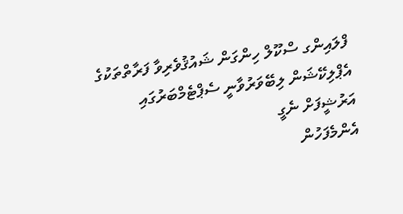ފްލައިންގ ސްކޫލް ހިންގަން ޝައުޤުވެރިވާ ފަރާތްތަކުގެ އެޕްލިކޭޝަން ލިބޭވަރުވާނީ ސެޕްޓެމްބަރުގައި
އަރުޝީފަށް ނެގީ
އެންމެފަހުން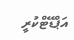އަޕްޑޭޓްކުރީ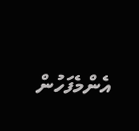އެންމެފަހުން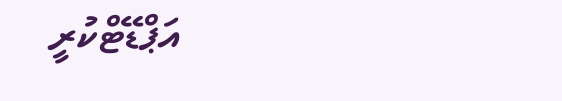އަޕްޑޭޓްކުރީ